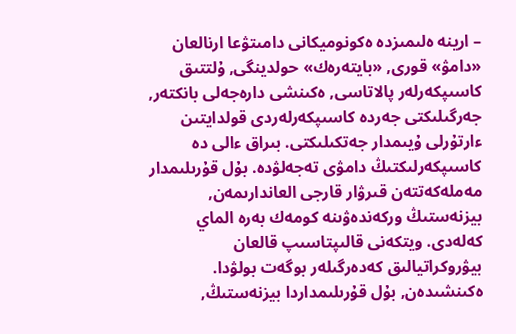– ارينە ەلىمىزدە ەكونوميكانى دامىتۋعا ارنالعان «دامۋ» قورى, «بايتەرەك» حولدينگى, ۇلتتىق كاسىپكەرلەر پالاتاسى, ەكىنشى دارەجەلى بانكتەر, جەرگىلىكتى جەردە كاسىپكەرلەردى قولدايتىن ءارتۇرلى ۇيىمدار جەتكىلىكتى. بىراق ءالى دە كاسىپكەرلىكتىڭ دامۋى تەجەلۋدە. بۇل قۇرىلىمدار مەملەكەتتەن قىرۋار قارجى العاندارىمەن, بيزنەستىڭ وركەندەۋىنە كومەك بەرە الماي كەلەدى. ويتكەنى قالىپتاسىپ قالعان بيۋروكراتيالىق كەدەرگىلەر بوگەت بولۋدا. ەكىنشىدەن, بۇل قۇرىلىمداردا بيزنەستىڭ,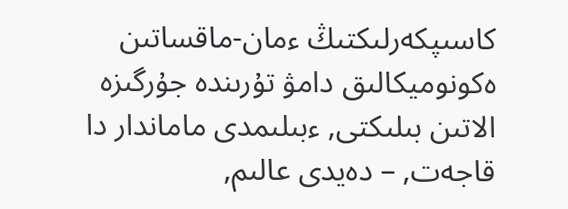كاسىپكەرلىكتىڭ ءمان-ماقساتىن ەكونوميكالىق دامۋ تۇرىندە جۇرگىزە الاتىن بىلىكتى, ءبىلىمدى ماماندار دا قاجەت, – دەيدى عالىم,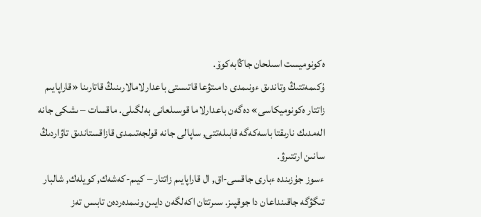ەكونوميست اسىلحان جاڭابەكوۆ.
ۇكىمەتتىڭ وتاندىق ءونىمدى دامىتۋعا قاتىستى باعدارلامالارىنىڭ قاتارىنا «قاراپايىم زاتتار ەكونوميكاسى» دەگەن باعدارلاما قوسىلعانى بەلگىلى. ماقسات – ىشكى جانە الەمدىك نارىقتا باسەكەگە قابىلەتتى, ساپالى جانە قولجەتىمدى قازاقستاندىق تاۋاردىڭ سانىن ارتتىرۋ.
ءسوز جۇزىندە ءبارى جاقسى-اق, ال قاراپايىم زاتتار – كيىم-كەشەك, كويلەك, شالبار تىگۋگە جاقىنداعان دا جوقپىز. سىرتتان اكەلگەن دايىن ونىمدەردەن تابىس تەز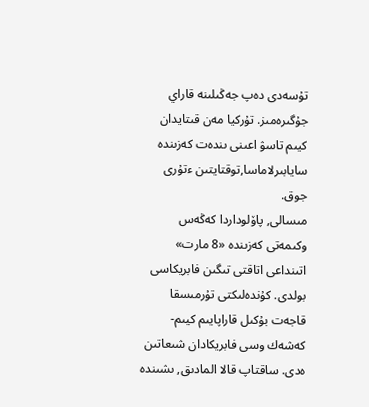تۇسەدى دەپ جەڭىلىنە قاراي جۇگىرەمىز. تۇركيا مەن قىتايدان كيىم تاسۋ اعىنى ىندەت كەزىندە سايابىرلاماسا,توقتايتىن ءتۇرى جوق.
مىسالى, پاۆلوداردا كەڭەس وكىمەتى كەزىندە «8 مارت» اتىنداعى اتاقتى تىگىن فابريكاسى بولدى. كۇندەلىكتى تۇرمىسقا قاجەت بۇكىل قاراپايىم كيىم-كەشەك وسى فابريكادان شىعاتىن ەدى. ساقتاپ قالا المادىق, ىشىندە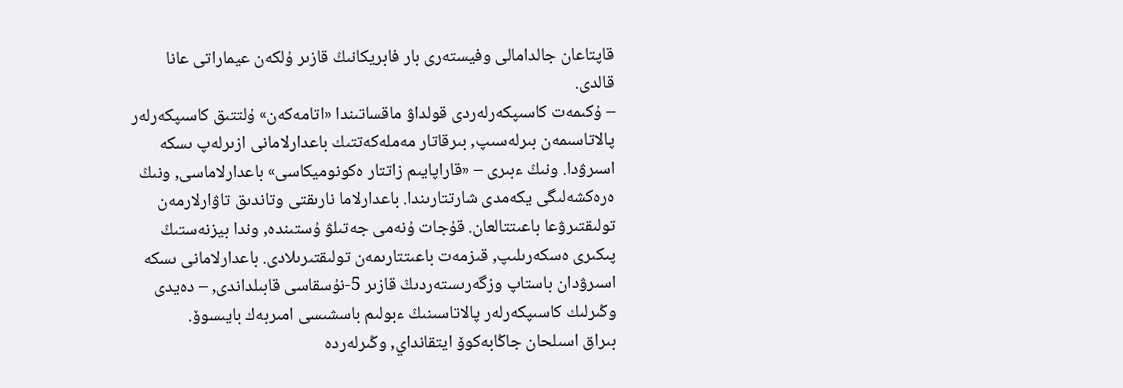قاپتاعان جالدامالى وفيستەرى بار فابريكانىڭ قازىر ۇلكەن عيماراتى عانا قالدى.
– ۇكىمەت كاسىپكەرلەردى قولداۋ ماقساتىندا «اتامەكەن» ۇلتتىق كاسىپكەرلەر پالاتاسىمەن بىرلەسىپ, بىرقاتار مەملەكەتتىك باعدارلامانى ازىرلەپ ىسكە اسىرۋدا. ونىڭ ءبىرى – «قاراپايىم زاتتار ەكونوميكاسى» باعدارلاماسى, ونىڭ ەرەكشەلىگى يكەمدى شارتتارىندا. باعدارلاما نارىقتى وتاندىق تاۋارلارمەن تولىقتىرۋعا باعىتتالعان. قۇجات ۇنەمى جەتىلۋ ۇستىندە, وندا بيزنەستىڭ پىكىرى ەسكەرىلىپ, قىزمەت باعىتتارىمەن تولىقتىرىلادى. باعدارلامانى ىسكە اسىرۋدان باستاپ وزگەرىستەردىڭ قازىر 5-نۇسقاسى قابىلداندى, – دەيدى وڭىرلىك كاسىپكەرلەر پالاتاسىنىڭ ءبولىم باسشىسى امىربەك بايىسوۆ.
بىراق اسىلحان جاڭابەكوۆ ايتقانداي, وڭىرلەردە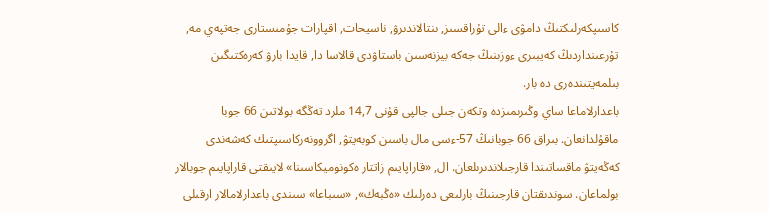كاسىپكەرلىكتىڭ دامۋى ءالى تۇراقسىز, ىنتالاندىرۋ, ناسيحات, اقپارات جۇمىستارى جەتپەي مە, تۇرعىنداردىڭ كەيبىرى ءوزىنىڭ جەكە بيزنەسىن باستاۋدى قالاسا دا, قايدا بارۋ كەرەكتىگىن بىلمەيتىندەرى دە بار.
باعدارلاماعا ساي وڭىرىمىزدە وتكەن جىلى جالپى قۇنى 14,7 ملرد تەڭگە بولاتىن 66 جوبا ماقۇلدانعان. بىراق 66 جوبانىڭ 57-ءسى مال باسىن كوبەيتۋ, اگروونەركاسىپتىك كەشەندى كەڭەيتۋ ماقساتىندا قارجىلاندىرىلعان. ال, «قاراپايىم زاتتار ەكونوميكاسىنا» لايىقتى قاراپايىم جوبالار بولماعان. سوندىقتان قارجىنىڭ بارلىعى دەرلىك «ەڭبەك», «سىباعا» سىندى باعدارلامالار ارقىلى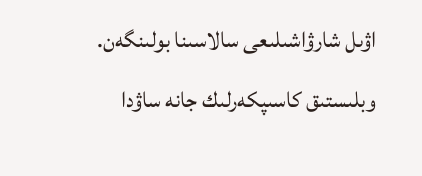اۋىل شارۋاشىلىعى سالاسىنا بولىنگەن.
وبلىستىق كاسىپكەرلىك جانە ساۋدا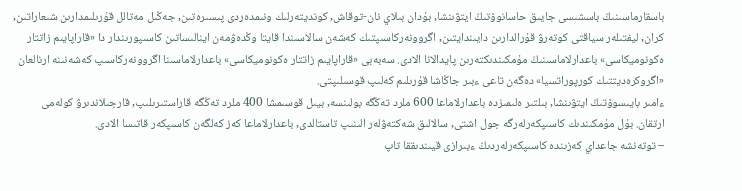باسقارماسىنىڭ باسشىسى جايىق حاسانوۆتىڭ ايتۋىنشا, بۇدان بىلاي نان-توقاش, كونديتەرلىك ونىمدەردى پىسىرەتىن, جەڭىل مەتالل قۇرىلىمدارىن شىعاراتىن, كران, ليفتىلەر سياقتى كوتەرۋ قۇرالدارىن دايىندايتىن, اگروونەركاسىپتىك كەشەن سالاسىندا قايتا وڭدەۋمەن اينالىساتىن كاسىپورىندار دا «قاراپايىم زاتتار ەكونوميكاسى» باعدارلاماسىنىڭ مۇمكىندىكتەرىن پايدالانا الادى. سەبەبى «قاراپايىم زاتتار ەكونوميكاسى» باعدارلاماسىنا اگروونەركاسىپ كەشەنىنە ارنالعان «اگروكرەديتتىك كورپوراتسيا» دەگەن تاعى ءبىر جاڭاشا قۇرىلىم كەلىپ قوسىلىپتى.
ءامىر بايىسوۆتىڭ ايتۋىنشا, بىلتىر ەلىمىزدە باعدارلاماعا 600 ملرد تەڭگە بولىنسە, بيىل قوسىمشا 400 ملرد تەڭگە قاراستىرىلىپ, قارجىلاندىرۋ كولەمى ارتقان. بۇل مۇمكىندىك كاسىپكەرلەرگە جول اشتى, سالالىق شەكتەۋلەر الىنىپ تاستالدى, باعدارلاماعا كەز كەلگەن كاسىپكەر قاتىسا الادى.
– توتەنشە جاعداي كەزىندە كاسىپكەرلەردىڭ ءبىرازى قيىندىققا تاپ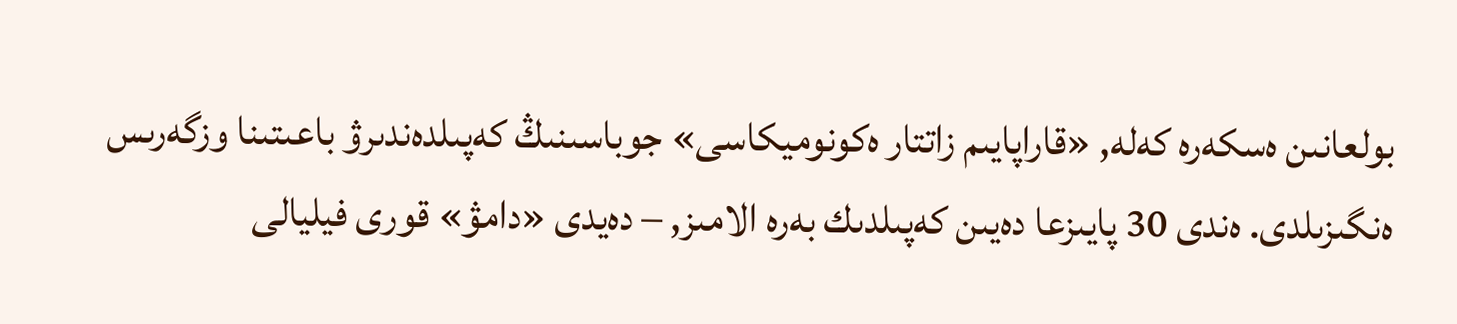بولعانىن ەسكەرە كەلە, «قاراپايىم زاتتار ەكونوميكاسى» جوباسىنىڭ كەپىلدەندىرۋ باعىتىنا وزگەرىس ەنگىزىلدى. ەندى 30 پايىزعا دەيىن كەپىلدىك بەرە الامىز, – دەيدى «دامۋ» قورى فيليالى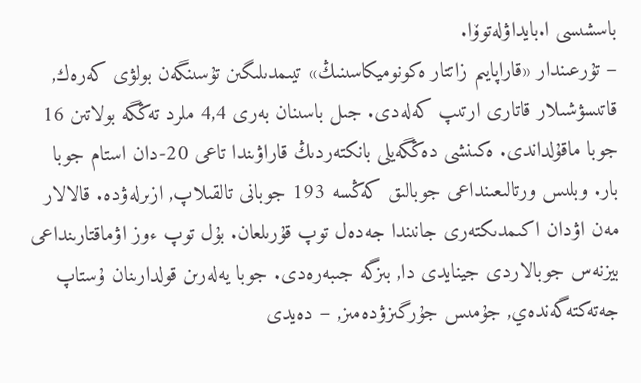باسشىسى ا.بايداۋلەتوۆا.
– تۇرعىندار «قاراپايىم زاتتار ەكونوميكاسىنىڭ» تيىمدىلىگىن تۇسىنگەن بولۋى كەرەك, قاتىسۋشىلار قاتارى ارتىپ كەلەدى. جىل باسىنان بەرى 4,4 ملرد تەڭگە بولاتىن 16 جوبا ماقۇلداندى. ەكىنشى دەڭگەيلى بانكتەردىڭ قاراۋىندا تاعى 20-دان استام جوبا بار. وبلىس ورتالىعىنداعى جوبالىق كەڭسە 193 جوبانى تالقىلاپ, ازىرلەۋدە. قالالار مەن اۋدان اكىمدىكتەرى جانىندا جەدەل توپ قۇرىلعان. بۇل توپ ءوز اۋماقتارىنداعى بيزنەس جوبالاردى جينايدى دا, بىزگە جىبەرەدى. جوبا يەلەرىن قولدارىنان ۇستاپ جەتەكتەگەندەي, جۇمىس جۇرگىزۋدەمىز, – دەيدى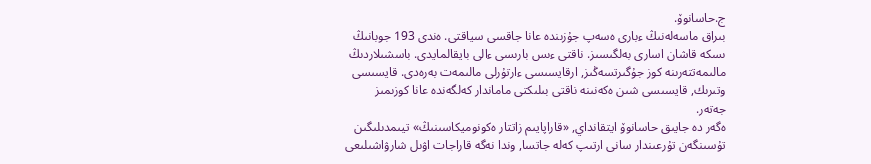ج.حاسانوۆ.
بىراق ماسەلەنىڭ ءبارى ەسەپ جۇزىندە عانا جاقسى سياقتى. ەندى 193 جوبانىڭ ىسكە قاشان اسارى بەلگىسىز. ناقتى ءىس بارىسى ءالى بايقالمايدى. باسشىلاردىڭ مالىمەتتەرىنە كوز جۇگىرتسەڭىز, ارقايسىسى ءارتۇرلى مالىمەت بەرەدى. قايسىسى وتىرىك, قايسىسى شىن ەكەنىنە ناقتى بىلىكتى ماماندار كەلگەندە عانا كوزىمىز جەتەر.
ەگەر دە جايىق حاسانوۆ ايتقانداي, «قاراپايىم زاتتار ەكونوميكاسىنىڭ» تيىمدىلىگىن تۇسىنگەن تۇرعىندار سانى ارتىپ كەلە جاتسا, وندا نەگە قاراجات اۋىل شارۋاشىلىعى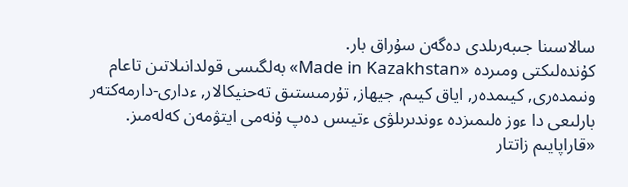سالاسىنا جىبەرىلدى دەگەن سۇراق بار.
كۇندەلىكتى ومىردە «Made in Kazakhstan» بەلگىسى قولدانىلاتىن تاعام ونىمدەرى, كيىمدەر, اياق كيىم, جيھاز, تۇرمىستىق تەحنيكالار, ءدارى-دارمەكتەر بارلىعى دا ءوز ەلىمىزدە ءوندىرىلۋى ءتيىس دەپ ۇنەمى ايتۋمەن كەلەمىز.
«قاراپايىم زاتتار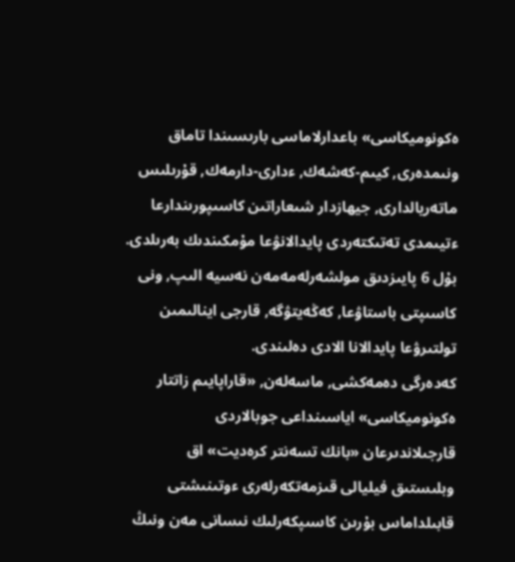ەكونوميكاسى» باعدارلاماسى بارىسىندا تاماق ونىمدەرى, كيىم-كەشەك, ءدارى-دارمەك, قۇرىلىس ماتەريالدارى, جيھازدار شىعاراتىن كاسىپورىندارعا ءتيىمدى تەتىكتەردى پايدالانۋعا مۇمكىندىك بەرىلدى. بۇل 6 پايىزدىق مولشەرلەمەمەن نەسيە الىپ, ونى كاسىپتى باستاۋعا, كەڭەيتۋگە, قارجى اينالىمىن تولتىرۋعا پايدالانا الادى دەلىندى.
كەدەرگى دەمەكشى, ماسەلەن, «قاراپايىم زاتتار ەكونوميكاسى» اياسىنداعى جوبالاردى قارجىلاندىرعان «بانك تسەنتر كرەديت» اق وبلىستىق فيليالى قىزمەتكەرلەرى ءوتىنىشتى قابىلداماس بۇرىن كاسىپكەرلىك نىسانى مەن ونىڭ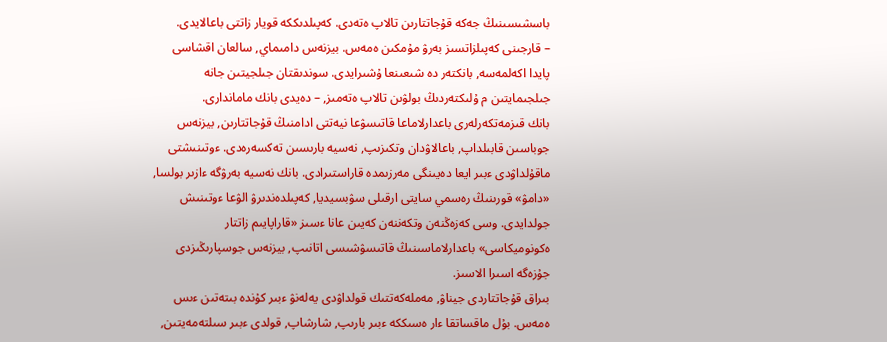باسشىسىنىڭ جەكە قۇجاتتارىن تالاپ ەتەدى. كەپىلدىككە قويار زاتتى باعالايدى.
– قارجىنى كەپىلزاتسىز بەرۋ مۇمكىن ەمەس. بيزنەس دامىماي, سالعان اقشاسى پايدا اكەلمەسە, بانكتەر دە شىعىنعا ۇشىرايدى. سوندىقتان جىلجيتىن جانە جىلجىمايتىن م ۇلىكتەردىڭ بولۋىن تالاپ ەتەمىز, – دەيدى بانك ماماندارى.
بانك قىزمەتكەرلەرى باعدارلاماعا قاتىسۋعا نيەتتى ادامنىڭ قۇجاتتارىن, بيزنەس جوباسىن قابىلداپ, باعالاۋدان وتكىزىپ, نەسيە بارىسىن تەكسەرەدى. ءوتىنىشتى ماقۇلداۋدى ءبىر ايعا دەيىنگى مەرزىمدە قاراستىرادى. بانك نەسيە بەرۋگە ءازىر بولسا, «دامۋ» قورىنىڭ رەسمي سايتى ارقىلى سۋبسيديا, كەپىلدەندىرۋ الۋعا ءوتىنىش جولدايدى. وسى كەزەڭنەن وتكەننەن كەيىن عانا ءسىز «قاراپايىم زاتتار ەكونوميكاسى» باعدارلاماسىنىڭ قاتىسۋشىسى اتانىپ, بيزنەس جوسپارىڭىزدى جۇزەگە اسىرا الاسىز.
بىراق قۇجاتتاردى جيناۋ, مەملەكەتتىك قولداۋدى يەلەنۋ ءبىر كۇندە بىتەتىن ءىس ەمەس. بۇل ماقساتقا ءار ەسىككە ءبىر بارىپ, شارشاپ, قولدى ءبىر سىلتەمەيتىن,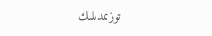توزىمدىلىك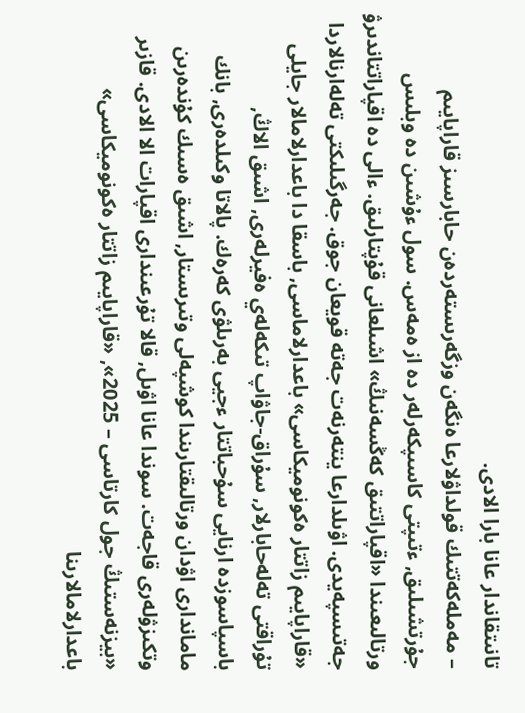تانىتقاندار عانا بارا الادى.
– مەملەكەتتىك قولداۋلارعا ەنگەن وزگەرىستەردەن حابارسىز قاراپايىم جۇرتشىلىق, ءتىپتى كاسىپكەرلەر دە از ەمەس. سول ءۇشىن دە وبلىس ورتالىعىندا «اقپاراتتىق كەڭسەنىڭ» اشىلعانى قۇپتارلىق. ءالى دە اقپاراتتاندىرۋ جەتىسپەيدى. اۋىلدارعا ينتەرنەت جەتە قويعان جوق. جەرگىلىكتى تەلەارنالاردا «قاراپايىم زاتتار ەكونوميكاسى» باعدارلاماسى, باسقا دا باعدارلامالار جايلى تۇراقتى تەلەحابارلار, سۇراق-جاۋاپ تىكەلەي ەفيرلەرى, اشىق الاڭ, باسپاسوزدە ارنايى سۇحباتتار ءجيى بەرىلۋى كەرەك. پالاتا وكىلدەرى, بانك ماماندارى اۋدان ورتالىقتارىندا كوشپەلى وتىرىستار, اشىق ەسىك كۇندەرىن وتكىزۋلەرى قاجەت. سوندا عانا اۋىل, قالا تۇرعىندارى اقپارات الا الادى. قازىر «بيزنەستىڭ جول كارتاسى – 2025», «قاراپايىم زاتتار ەكونوميكاسى» باعدارلامالارىنا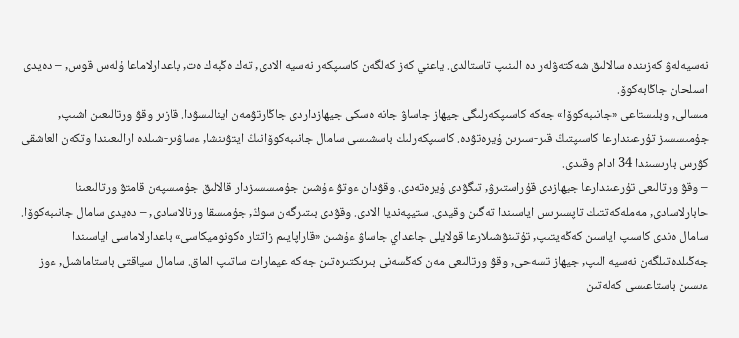نەسيەلەۋ كەزىندە سالالىق شەكتەۋلەر دە الىنىپ تاستالدى. ياعني كەز كەلگەن كاسىپكەر نەسيە الادى, تەك ەڭبەك ەت, باعدارلاماعا ۇلەس قوس, – دەيدى اسىلحان جاڭابەكوۆ.
مىسالى, وبلىستاعى «جانىبەكوۆا» جەكە كاسىپكەرلىگى جيھاز جاساۋ جانە ەسكى جيھازداردى جاڭارتۋمەن اينالىسۋدا. قازىر وقۋ ورتالىعىن اشىپ, جۇمىسسىز تۇرعىندارعا كاسىپتىڭ قىر-سىرىن ۇيرەتۋدە. كاسىپكەرلىك باسشىسى سامال جانىبەكوۆانىڭ ايتۋىنشا, ءساۋىر-شىلدە ارالىعىندا وتكەن العاشقى كۋرس بارىسىندا 34 ادام وقىدى.
– وقۋ ورتالىعى تۇرعىندارعا جيھازدى قۇراستىرۋ, تىگۋدى ۇيرەتەدى. وقۋدان ءوتۋ ءۇشىن جۇمىسسىزدار قالالىق جۇمىسپەن قامتۋ ورتالىعىنا حابارلاسادى, مەملەكەتتىك تاپسىرىس اياسىندا تەگىن وقيدى. ستيپەنديا الادى. وقۋدى بىتىرگەن سوڭ, جۇمىسقا ورنالاسادى, – دەيدى سامال جانىبەكوۆا.
سامال ەندى كاسىپ اياسىن كەڭەيتىپ, تۇتىنۋشىلارعا قولايلى جاعداي جاساۋ ءۇشىن «قاراپايىم زاتتار ەكونوميكاسى» باعدارلاماسى اياسىندا جەڭىلدەتىلگەن نەسيە الىپ, جيھاز تسەحى, وقۋ ورتالىعى مەن كەڭسەنى بىرىكتىرەتىن جەكە عيمارات ساتىپ الماق. سامال سياقتى باستاماشىل, ءوز ءىسىن باستاعىسى كەلەتىن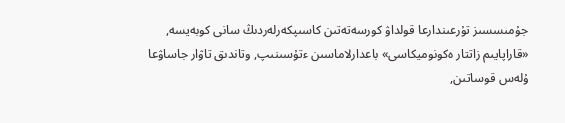جۇمىسسىز تۇرعىندارعا قولداۋ كورسەتەتىن كاسىپكەرلەردىڭ سانى كوبەيسە, «قاراپايىم زاتتار ەكونوميكاسى» باعدارلاماسىن ءتۇسىنىپ, وتاندىق تاۋار جاساۋعا ۇلەس قوساتىن,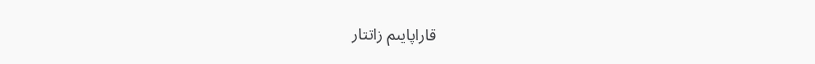قاراپايىم زاتتار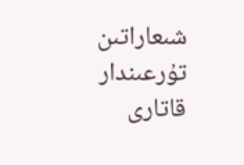شىعاراتىن تۇرعىندار قاتارى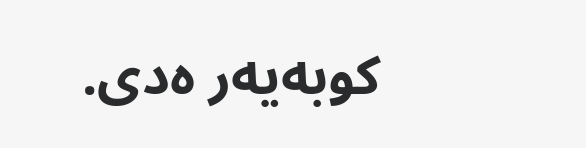كوبەيەر ەدى.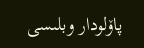پاۆلودار وبلىسى